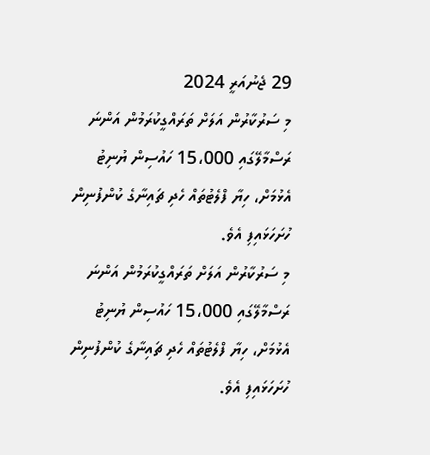29 ޖެނުއަރީ 2024
މި ސަރުކާރުން އަލަށް ތަރައްގީކުރަމުން އަންނަ ރަސްމާލޭގައި 15،000 ހައުސިން ޔުނިޓު އެޅުމަށް، ހިޔާ ފްލެޓުތައް ހެދި ޗައިނާގެ ކުންފުނިން ހުށަހަޅައިފި އެވެ.
މި ސަރުކާރުން އަލަށް ތަރައްގީކުރަމުން އަންނަ ރަސްމާލޭގައި 15،000 ހައުސިން ޔުނިޓު އެޅުމަށް، ހިޔާ ފްލެޓުތައް ހެދި ޗައިނާގެ ކުންފުނިން ހުށަހަޅައިފި އެވެ.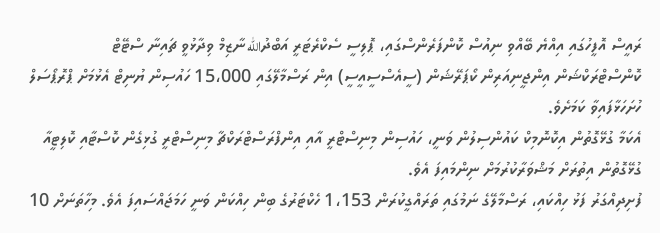ރައީސް އޮފީހުގައި އިއްޔެ ބޭއްވި ނިއުސް ކޮންފަރެންސްގައި، ޕޮލިސީ ސެކްރެޓަރީ އަބްދުالله ނާޒިމް ވިދާޅުވީ ޗައިނާ ސްޓޭޓް ކޮންސްޓްރަކްޝަން އިންޖީނިއަރިން ކޯޕަރޭޝަން (ސީއެސްސީއީސީ) އިން ރަސްމާލޭގައި 15،000 ހައުސިން ޔުނިޓް އެޅުމަށް ޕްރޮޕޯސަލް ހުށަހަޅާފައިވާ ކަމަށެވެ.
އެކަމާ ގުޅޭގޮތުން އިކޮނޮމިކް ކައުންސިލުން ވަނީ، ހައުސިން މިނިސްޓްރީ އާއި އިންފްރަސްޓްރަކްޗާ މިނިސްޓްރީ ގުޅިގެން ކޮސްޓާއި ކޮލިޓީއާ ގުޅޭގޮތުން އިތުރަށް މަޝްވަރާކުރުމަށް ނިންމައިފަ އެވެ.
ފުށިދިއްގަރު ފަޅު ހިއްކައި، ރަސްމާލޭގެ ނަމުގައި ތަރައްގީކުރަން 1،153 ހެކްޓަރުގެ ބިން ހިއްކަން ވަނީ ހަމަޖައްސައިފަ އެވެ. މިހާތަނަށް 10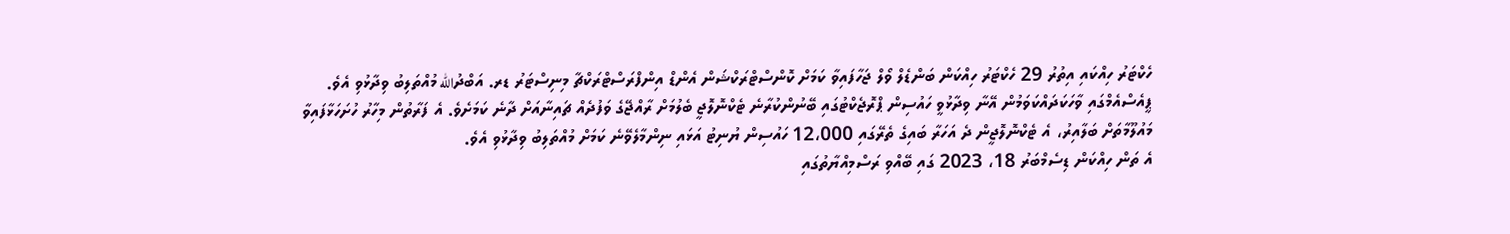ހެކްޓަރު ހިއްކައި އިތުރު 29 ހެކްޓަރު ހިއްކަން ބަންޑެލް ވޯލް ޖަހާފައިވާ ކަމަށް ކޮންސްޓްރަކްޝަން އެންޑް އިންފްރަސްޓްރަކްޗާ މިނިސްޓަރު ޑރ. އަބްދުالله މުއްތަލިބު ވިދާޅުވި އެވެ.
ޕީއެސްއެމްގައި ވާހަކަދައްކަވަމުން އޭނާ ވިދާޅުވީ ހައުސިން ޕްރޮޖެކްޓުގައި ބޭނުންކުރާނެ ޓެކްނޮލޮޖީ ބެލުމަށް ރާއްޖޭގެ ވަފުދެއް ޗައިނާއަށް ދާނެ ކަމަށެވެ. އެ ފަރާތުން މިހާރު ހުށަހަޅާފައިވާ މައުލޫމާތަށް ބަލާއިރު، އެ ޓެކްނޮލޮޖީން ދެ އަހަރާ ބައިގެ ތެރޭގައި 12،000 ހައުސިން ޔުނިޓު އަޅައި ނިންމާލެވޭނެ ކަމަށް މުއްތަލިބު ވިދާޅުވި އެވެ.
އެ ތަން ހިއްކަން ޑިސެމްބަރު 18، 2023 ގައި ބޭއްވި ރަސްމިއްޔާތުގައި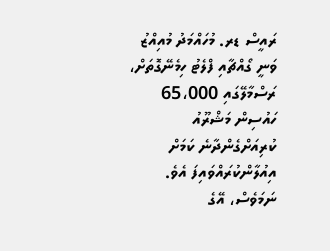ރައީސް ޑރ. މުހައްމަދު މުއިއްޒު ވަނީ ގޯއްޗާއި ފްލެޓު ހިމެނޭގޮތަށް، ރަސްމާލޭގައި 65،000 ހައުސިން މަޝްރޫއު ކުރިއަށްގެންދާނެ ކަމަށް އިއުލާންކުރައްވައިފަ އެވެ.
ނަމަވެސް، އޭގެ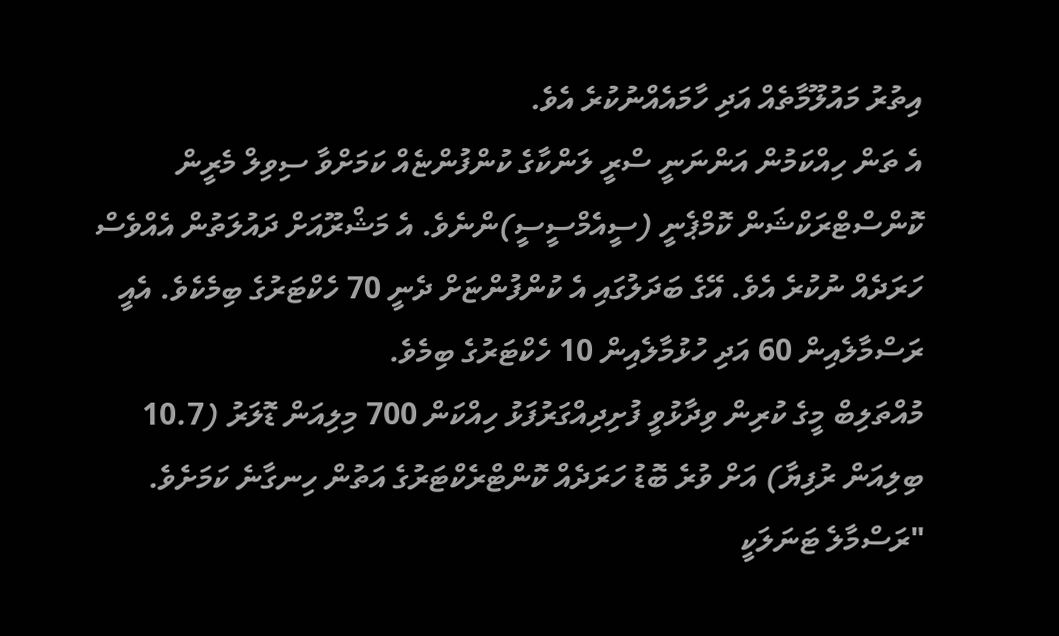އިތުރު މައުލޫމާތެއް އަދި ހާމައެއްނުކުރެ އެވެ.
އެ ތަން ހިއްކަމުން އަންނަނީ ސްރީ ލަންކާގެ ކުންފުންޏެއް ކަމަށްވާ ސިވިލް މެރީން ކޮންސްޓްރަކްޝަން ކޮމްޕެނީ (ސީއެމްސީސީ)ންނެވެ. އެ މަޝްރޫއަށް ދައުލަތުން އެއްވެސް ހަރަދެއް ނުކުރެ އެވެ. އޭގެ ބަދަލުގައި އެ ކުންފުންޏަށް ދެނީ 70 ހެކްޓަރުގެ ބިމެކެވެ. އެއީ ރަސްމާލެއިން 60 އަދި ހުޅުމާލެއިން 10 ހެކްޓަރުގެ ބިމެވެ.
މުއްތަލިބް މީގެ ކުރިން ވިދާޅުވީ ފުށިދިއްގަރުފަޅު ހިއްކަން 700 މިލިއަން ޑޮލަރު (10.7 ބިލިއަން ރުފިޔާ) އަށް ވުރެ ބޮޑު ހަރަދެއް ކޮންޓްރެކްޓަރުގެ އަތުން ހިނގާނެ ކަމަށެވެ.
"ރަސްމާލެ ޓަނަލަކީ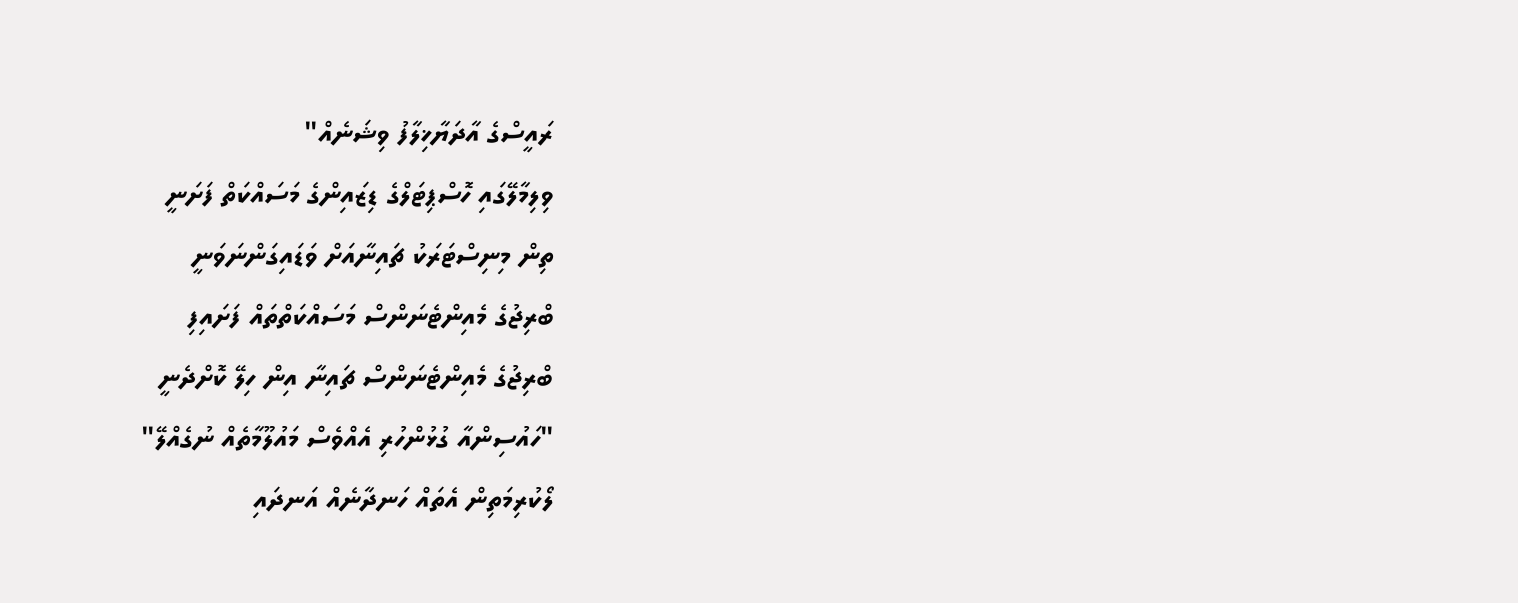ރައީސްގެ އާދަޔާޚިލާފު ވިޝަނެއް"
ވިލިމާލޭގައި ހޮސްޕިޓަލްގެ ޑިޒައިންގެ މަސައްކަތް ފަށަނީ
ތިން މިނިސްޓަރަކު ޗައިނާއަށް ވަޑައިގަންނަވަނީ
ބްރިޖުގެ މެއިންޓެނަންސް މަސައްކަތްތައް ފަށައިފި
ބްރިޖުގެ މެއިންޓެނަންސް ޗައިނާ އިން ހިލޭ ކޮށްދެނީ
"ހައުސިންއާ ގުޅުންހުރި އެއްވެސް މައުލޫމާތެއް ނުގެއްލޭ"
ލޯކުރިމަތިން އެތައް ހަނދާނެއް އަނދައި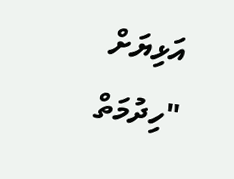އަޅިޔަށް
"ހިދުމަތް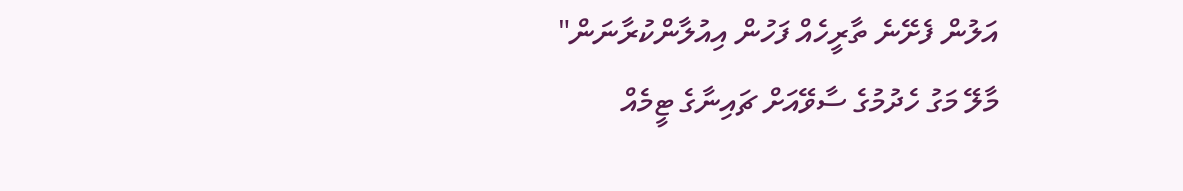އަލުން ފެށޭނެ ތާރީހެއް ފަހުން އިއުލާންކުރާނަން"
މާލޭ މަގު ހެދުމުގެ ސާވޭއަށް ޗައިނާގެ ޓީމެއް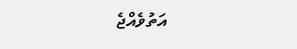އަތުވެއްޖެ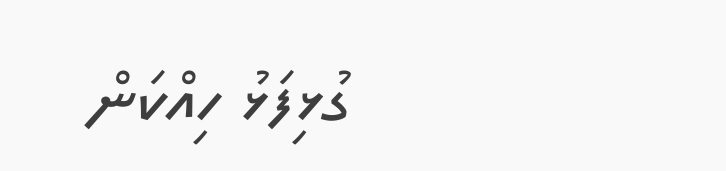ގުޅިފަޅު ހިއްކަން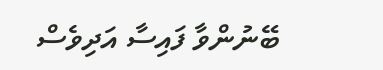ބޭނުންވާ ފައިސާ އަދިވެސް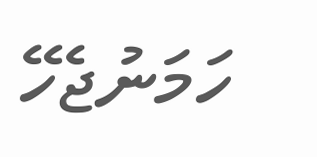ހަމަނުޖެހޭ